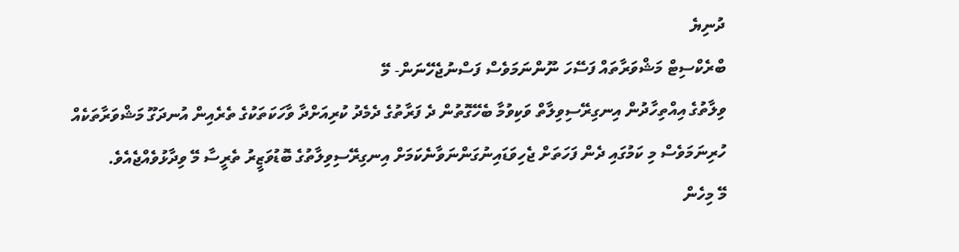ދުނިޔެ
ބްރެކްސިޓް މަޝްވަރާތައް ފަސޭހަ ނޫންނަމަވެސް ފަސްނުޖެހޭނަން- މޭ
ވިލާތުގެ އިއްތިހާދުން އިނގިރޭސިވިލާތް ވަކިވުމާ ބެހޭގޮތުން ދެ ފަރާތުގެ ދެމެދު ކުރިއަށްދާ ވާހަކަތަކުގެ ތެރެއިން އުނދަގޫ މަޝްވަރާތަކެއް ހުރިނަމަވެސް މި ކަމުގައި ދެން ފަހަތަށް ޖެހިވަޑައިނުގަންނަވާނެކަމަށް އިނގިރޭސިވިލާތުގެ ބޮޑުވަޒީރު ތެރީސާ މޭ ވިދާޅުވެއްޖެއެވެ.
މޭ މިހެން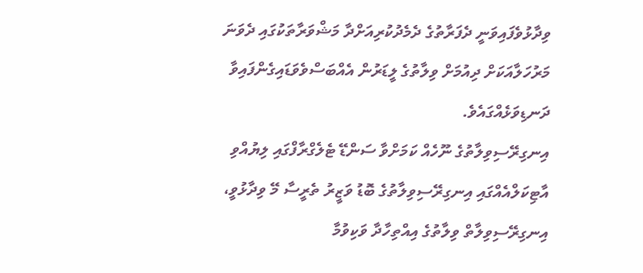ވިދާޅުވެފައިވަނީ ދެފަރާތުގެ ދެމެދުކުރިއަށްދާ މަޝްވަރާތަކުގައި ދެވަނަ މަރުހަލާއަކަށް ދިއުމަށް ވިލާތުގެ ލީޑަރުން އެއްބަސްވެވަޑައިގެންފައިވާ ދަނޑިވަޅެއްގައެވެ.
އިނގިރޭސިވިލާތުގެ ނޫހެއް ކަމަށްވާ ސަންޑޭ ޓެލެގްރާފްގައި ލިޔުއްވި އާޓިކަލްއެއްގައި އިނގިރޭސިވިލާތުގެ ބޮޑު ވަޒީރު ތެރީސާ މޭ ވިދާޅުވީ، އިނގިރޭސިވިލާތް ވިލާތުގެ އިއްތިހާދާ ވަކިވުމާ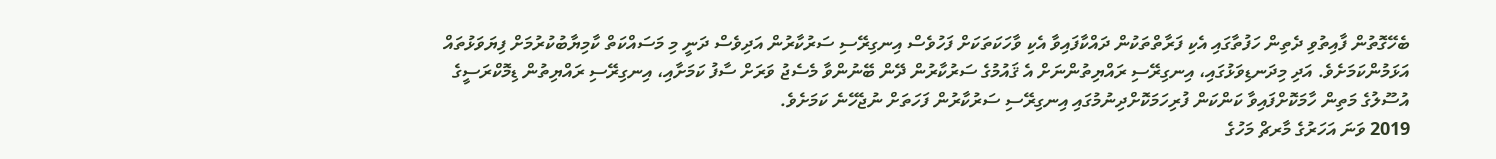ބެހޭގޮތުން ފާއިތުވި ދެތިން ހަފުތާގައި އެކި ފަރާތްތަކުން ދައްކާފައިވާ އެކި ވާހަކަތަކަށް ފަހުވެސް އިނގިރޭސި ސަރުކާރުން އަދިވެސް ދަނީ މި މަސައްކަތް ކާމިޔާބުކުރުމަށް ފިޔަވަޅުތައް އަޅަމުންކަމަށެވެ. އަދި މިދަނޑިވަޅުގައި، އިނގިރޭސި ރައްޔިތުންނަށް އެ ޤައުމުގެ ސަރުކާރުން ދޭން ބޭނުންވާ މެސެޖު ވަރަށް ސާފު ކަމަށާއި، އިނގިރޭސި ރައްޔިތުން ޑިމޮކްރަސީގެ އުސޫލުގެ މަތިން ހާމަކޮށްފައިވާ ކަންކަން ފުރިހަމަކޮށްދިނުމުގައި އިނގިރޭސި ސަރުކާރުން ފަހަތަށް ނުޖެހޭނެ ކަމަށެވެ.
2019 ވަނަ އަހަރުގެ މާރޗް މަހުގެ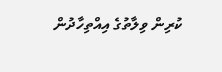ކުރިން ވިލާތުގެ އިއްތިހާދުން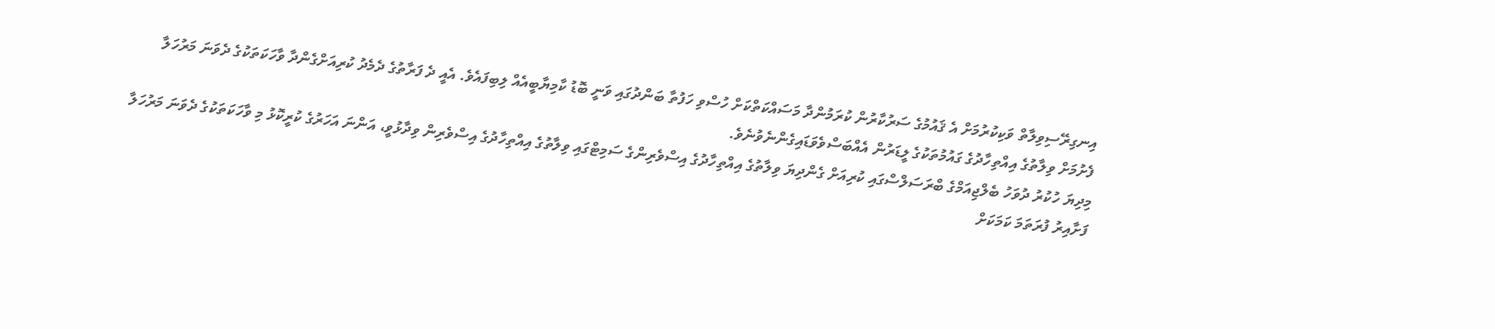އިނގިރޭސިވިލާތް ވަކިކުރުމަށް އެ ޤައުމުގެ ސަރުކާރުން ކުރަމުންދާ މަސައްކަތްކަށް ހުސްވި ހަފުތާ ބަންދުގައި ވަނީ ބޮޑު ކާމިޔާބީއެއް ލިބިފައެވެ. އެއީ ދެ ފަރާތުގެ ދެމެދު ކުރިއަށްގެންދާ ވާހަކަތަކުގެ ދެވަނަ މަރުހަލާ ފެށުމަށް ވިލާތުގެ އިއްތިހާދުގެ ގައުމުތަކުގެ ލީޑަރުން އެއްބަސްވެވަޑައިގެންނެވުނެވެ.
މިދިޔަ ހުކުރު ދުވަހު ބެލްޖިއަމްގެ ބްރަސަލްސްގައި ކުރިއަށް ގެންދިޔަ ވިލާތުގެ އިއްތިހާދުގެ އިސްވެރިންގެ ސަމިޓްގައި ވިލާތުގެ އިއްތިހާދުގެ އިސްވެރިން ވިދާޅުވީ، އަންނަ އަހަރުގެ ކުރީކޮޅު މި ވާހަކަތަކުގެ ދެވަނަ މަރުހަލާ ފަށާއިރު ފުރަތަމަ ކަމަކަށް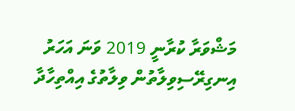މަޝްވަރާ ކުރާނީ 2019 ވަނަ އަހަރު އިނގިރޭސިވިލާތުން ވިލާތުގެ އިއްތިހާދާ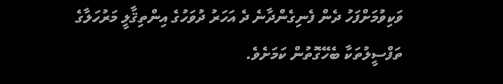ވަކިވުމަށްފަހު ދެން ފެނިގެންދާނެ ދެ އަހަރު ދުވަހުގެ އިންތިޤާލީ މަރުހަލާގެ ތަފްސީލުތަކާ ބެހޭގޮތުން ކަމަށެވެ.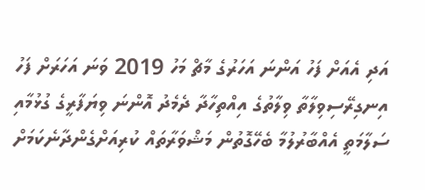އަދި އެއަށް ފަހު އަންނަ އަހަރުގެ މާޗް މަހު 2019 ވަނަ އަހަރަށް ފަހު އިނގިރޭސިވިލާތާ ވިލާތުގެ އިއްތިހާދާ ދެމެދު އޮންނަ ވިޔަފާރީގެ ގުޅުމާއި ސަލާމަތީ އެއްބާރުލުމާ ބެހޭގޮތުން މަޝްވަރާތައް ކުރިއަށްގެންދާނެކަމަށް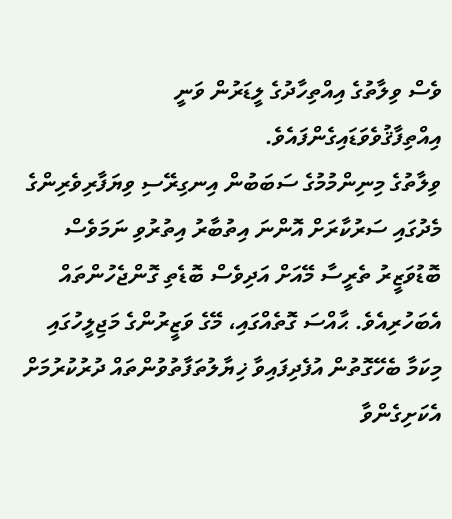ވެސް ވިލާތުގެ އިއްތިހާދުގެ ލީޑަރުން ވަނީ އިއްތިފާޤުވެވަޑައިގެންފައެވެ.
ވިލާތުގެ މިނިންމުމުގެ ސަބަބުން އިނގިރޭސި ވިޔަފާރިވެރިންގެ މެދުގައި ސަރުކާރަށް އޮންނަ އިތުބާރު އިތުރުވި ނަމަވެސް ބޮޑުވަޒީރު ތެރީސާ މޭއަށް އަދިވެސް ބޮޑެތި ގޮންޖެހުންތައް އެބަހުރިއެވެ. ޙާއްސަ ގޮތެއްގައި، މޭގެ ވަޒީރުންގެ މަޖިލީހުގައި މިކަމާ ބެހޭގޮތުން އުފެދިފައިވާ ޚިޔާލުތަފާތުވުންތައް ދުރުކުރުމަށް އެކަށިގެންވާ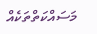މަސައްކަތްތަކެއް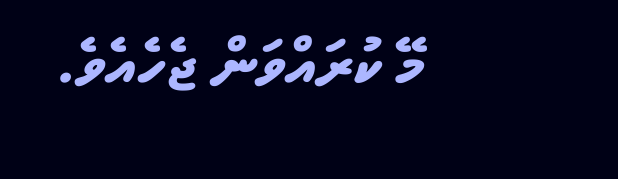މޭ ކުރައްވަން ޖެހެއެވެ.